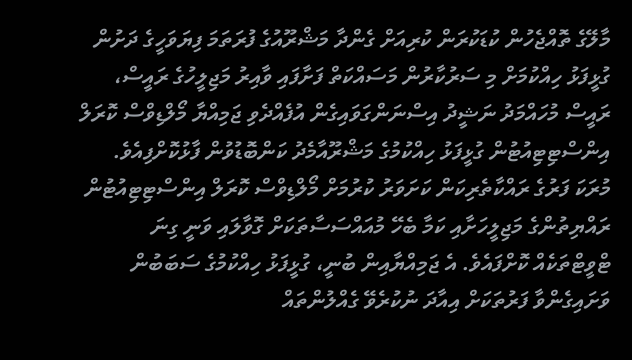މާލޭގެ ތޮއްޖެހުން ކުޑަކުރަން ކުރިއަށް ގެންދާ މަޝްރޫއުގެ ފުރަތަމަ ފިޔަވަހީގެ ދަށުން ގުޅީފަޅު ހިއްކުމަށް މި ސަރުކާރުން މަސައްކަތް ފަށާފައި ވާއިރު މަޖިލީހުގެ ރައީސް، ރައީސް މުހައްމަދު ނަޝީދު އިސްނަންގަވައިގެން އުފެއްދެވި ޖަމިއްޔާ މޯލްޑިވްސް ކޮރަލް އިންސްޓިޓިއުޓުން ގުޅީފަޅު ހިއްކުމުގެ މަޝްރޫއާމެދު ކަންބޮޑުވުން ފާޅުކޮށްފިއެވެ.
މުރަކަ ފަރުގެ ރައްކާތެރިކަން ކަށަވަރު ކުރުމަށް މޯލްޑިވްސް ކޮރަލް އިންސްޓިޓިއުޓުން ރައްޔިތުންގެ މަޖިލީހަށާއި ކަމާ ބެހޭ މުއައްސަސާތަކަށް ގޮވާލައި ވަނީ ގިނަ ޓްވީޓްތަކެއް ކޮށްފައެވެ. އެ ޖަމިއްޔާއިން ބުނީ، ގުޅީފަޅު ހިއްކުމުގެ ސަބަބުން ވަށައިގެންވާ ފަރުތަކަށް އިއާދަ ނުކުރެވޭ ގެއްލުންތައް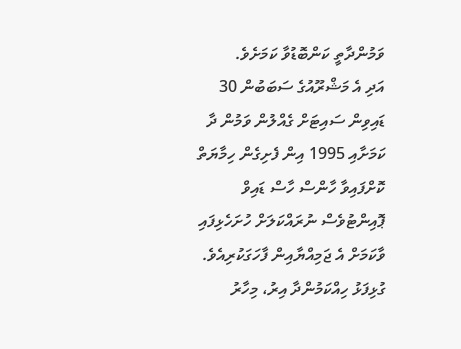ވަމުންދާތީ ކަންބޮޑުވާ ކަމަށެވެ.
އަދި އެ މަޝްރޫއުގެ ސަބަބުން 30 ޑައިވިން ސައިޓަށް ގެއްލުން ވަމުން ދާ ކަމަށާއި 1995 އިން ފެށިގެން ހިމާޔަތް ކޮށްފައިވާ ހާންސް ހާސް ޑައިވް ޕޮއިންޓުވެސް ނުރައްކަލަށް ހުށަހެޅިފައި ވާކަމަށް އެ ޖަމިއްޔާއިން ފާހަގަކުރިއެވެ.
ގުޅިފަޅު ހިއްކަމުންދާ އިރު، މިހާރު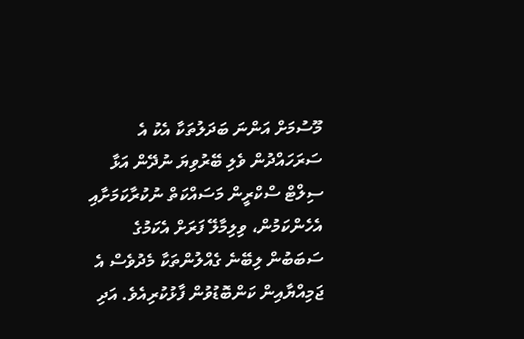މޫސުމަށް އަންނަ ބަދަލުތަކާ އެކު އެ ސަރަހައްދުން ވެލި ބޭރުވިޔަ ނުދޭން އަޅާ ސިލްޓް ސްކްރީން މަސައްކަތް ނުކުރާކަމަށާއި އެހެންކަމުން، ވިލިމާލޭ ފަރަށް އެކަމުގެ ސަބަބުން ލިބޭނެ ގެއްލުންތަކާ މެދުވެސް އެ ޖަމިއްޔާއިން ކަންބޮޑުވުން ފާޅުކުރިއެވެ. އަދި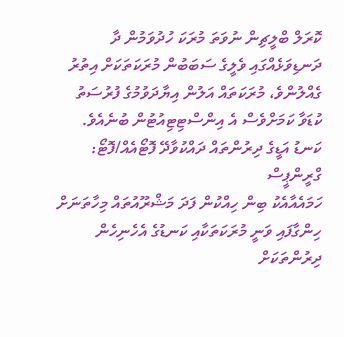ކޮރަލް ބްލީޗިން ނުވަތަ މުރަކަ ހުދުވަމުން ދާ ދަނޑިވަޅެއްގައި ވެލީގެ ސަބަބުން މުރަކަތަކަށް އިތުރު ގެއްލުންވެ، މުރަކަތައް އަލުން އިޔާދަވުމުގެ ފުރުސަތު ކުޑަވާ ކަމަށްވެސް އެ އިންސްޓިޓިއުޓުން ބުނެއެވެ.
ކަނޑު އަޑީގެ ދިރުންތައް ދައްކުވާދޭ ފޮޓޯއެއް/ފޮޓޯ: ގްރީންޕީސް
ހަމައެއާއެކު ބިން ހިއްކުން ފަދަ މަޝްރޫއުތައް މިހާތަނަށް ހިންގާފައި ވަނީ މުރަކަތަކާއި ކަނޑުގެ އެހެނިހެން ދިރުންތަކަށް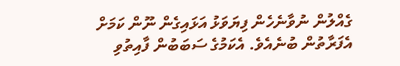ގެއްލުން ނުވާނެހެން ފިޔަވަޅު އަޅައިގެން ނޫން ކަމަށް އެފަރާތުން ބުނެއެވެ. އެކަމުގެ ސަބަބުން ފާއިތުވި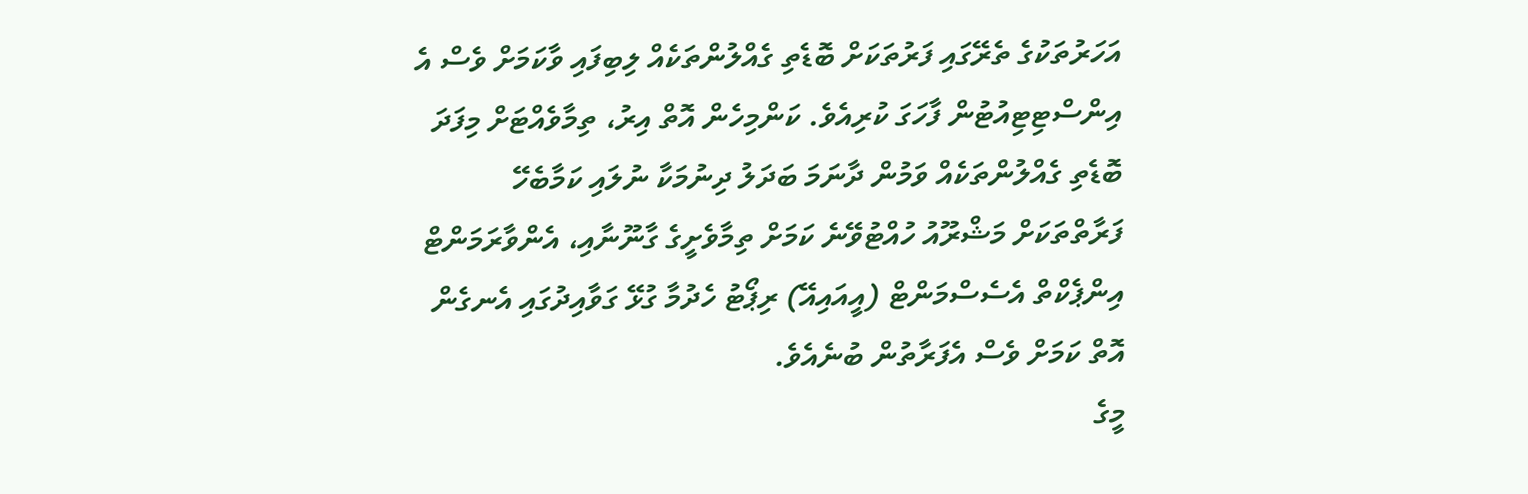އަހަރުތަކުގެ ތެރޭގައި ފަރުތަކަށް ބޮޑެތި ގެއްލުންތަކެއް ލިބިފައި ވާކަމަށް ވެސް އެ އިންސްޓިޓިއުޓުން ފާހަގަ ކުރިއެވެ. ކަންމިހެން އޮތް އިރު، ތިމާވެއްޓަށް މިފަދަ ބޮޑެތި ގެއްލުންތަކެއް ވަމުން ދާނަމަ ބަދަލު ދިނުމަކާ ނުލައި ކަމާބެހޭ ފަރާތްތަކަށް މަޝްރޫއު ހުއްޓުވޭނެ ކަމަށް ތިމާވެށީގެ ގާނޫނާއި، އެންވާރަމަންޓް އިންޕެކްތް އެސެސްމަންޓް (އީއައިއޭ) ރިޕޯޓު ހެދުމާ ގުޅޭ ގަވާއިދުގައި އެނގެން އޮތް ކަމަށް ވެސް އެފަރާތުން ބުނެއެވެ.
މީގެ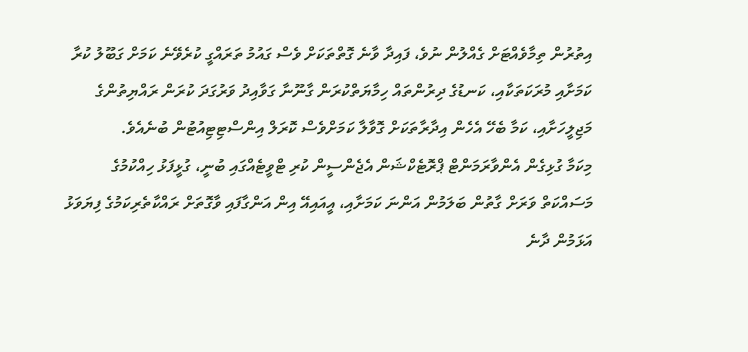އިތުރުން ތިމާވެއްޓަށް ގެއްލުން ނުވެ، ފައިދާ ވާނެ ގޮތްތަކަށް ވެސް ގައުމު ތަރައްގީ ކުރެވޭނެ ކަމަށް ގަބޫލު ކުރާ ކަމަށާއި މުރަކަތަކާއި، ކަނޑުގެ ދިރުންތައް ހިމާޔަތްކުރަން ގާނޫނާ ގަވާއިދު ވަރުގަދަ ކުރަން ރައްޔިތުންގެ މަޖިލީހަށާއި، ކަމާ ބެހޭ އެހެން އިދާރާތަކަށް ގޮވާލާ ކަމަށްވެސް ކޮރަލް އިންސްޓިޓިއުޓުން ބުނެއެވެ.
މިކަމާ ގުޅިގެން އެންވާރަމަންޓް ޕްރޮޓެކްޝަން އެޖެންސީން ކުރި ޓްވީޓެއްގައި ބުނީ، ގުޅީފަޅު ހިއްކުމުގެ މަސައްކަތް ވަރަށް ގާތުން ބަލަމުން އަންނަ ކަމަށާއި، އީއައިއޭ އިން އަންގާފައި ވާގޮތަށް ރައްކާތެރިކަމުގެ ފިޔަވަޅު އަޅަމުން ދާނެ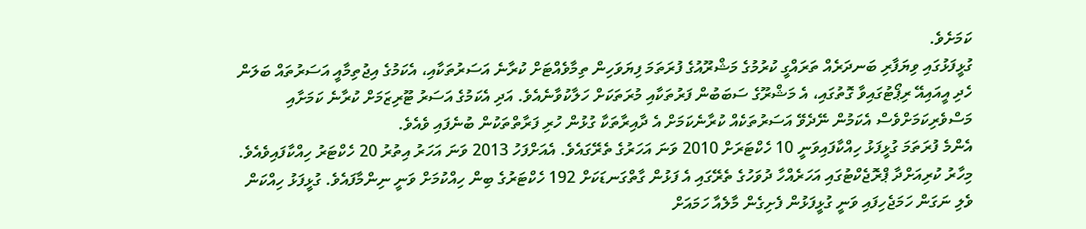ކަމަށެވެ.
ގުޅީފަޅުގައި ވިޔަފާރި ބަނދަރެއް ތަރައްގީ ކުރުމުގެ މަޝްރޫއުގެ ފުރަތަމަ ފިޔަވަހިން ތިމާވެއްޓަށް ކުރާނެ އަސަރުތަކާއި، އެކަމުގެ އިޖުތިމާއީ އަސަރުތައް ބަލަން ހެދި އީއައިއޭ ރިޕޯޓުގައިވާ ގޮތުގައި، އެ މަޝްރޫގެ ސަބަބުން ފަރުތަކާއި މުރަތަކަށް ހަލާކުވާނެއެވެ. އަދި އެކަމުގެ އަސަރު ޓޫރިޒަމަށް ކުރާނެ ކަމަށާއި މަސްވެރިކަމަށްވެސް އެކަމުން ނޭދެވޭ އަސަރުތަކެއް ކުރާނެކަމަށް އެ ދާއިރާތަކާ ގުޅުން ހުރި ފަރާތްތަކުން ބުނެފައި ވެއެވެ.
އެންމެ ފުރަތަމަ ގުޅީފަޅު ހިއްކާފައިވަނީ 10 ހެކްޓަރަށް 2010 ވަނަ އަހަރުގެ ތެރޭގައެވެ. އެއަށްފަހު 2013 ވަނަ އަހަރު އިތުރު 20 ހެކްޓަރު ހިއްކާފައިވެއެވެ. މިހާރު ކުރިއަށްދާ ޕްރޮޖެކްޓުގައި އަހަރެއްހާ ދުވަހުގެ ތެރޭގައި އެ ފަޅުން ގާތްގަނޑަކަށް 192 ހެކްޓަރުގެ ބިން ހިއްކުމަށް ވަނީ ނިންމާފައެވެ. ގުޅީފަޅު ހިއްކަން ވެލި ނަގަން ހަމަޖެހިފައި ވަނީ ގުޅީފަޅުން ފެށިގެން މާލެއާ ހަމައަށް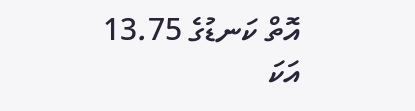އޮތް ކަނޑުގެ 13.75 އަކަ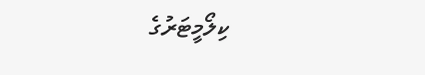ކިލޯމީޓަރުގެ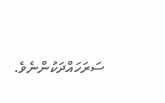ސަރަހައްދަކުންނެވެ.